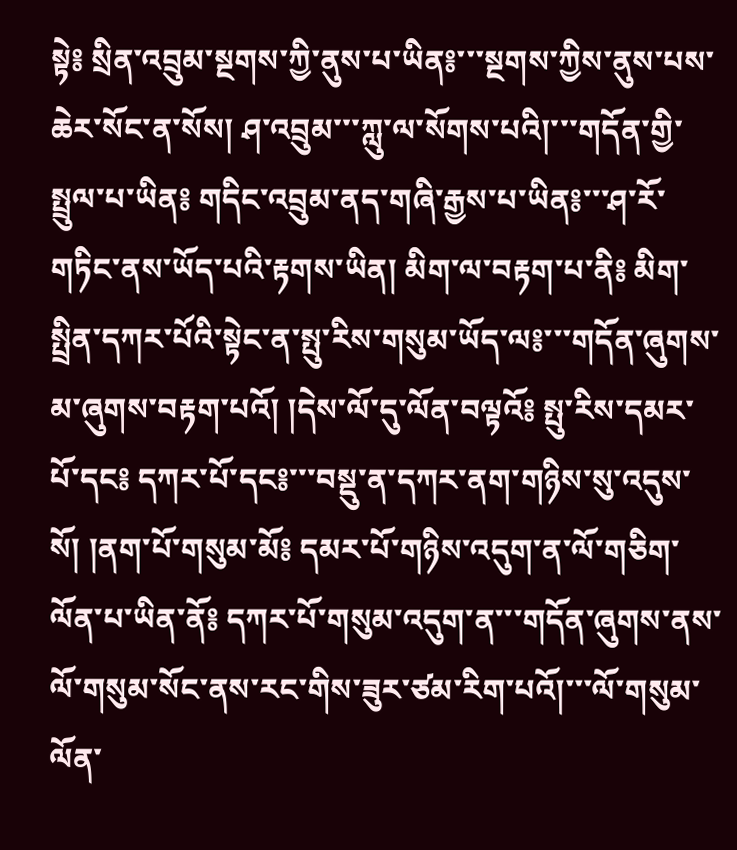སྟེ༔ སྲིན་འབྲུམ་སྔགས་ཀྱི་ནུས་པ་ཡིན༔་་་སྔགས་ཀྱིས་ནུས་པས་ཆེར་སོང་ན་སོས། ཤ་འབྲུམ་་་ཀླུ་ལ་སོགས་པའི།་་་གདོན་གྱི་སྤྲུལ་པ་ཡིན༔ གདིང་འབྲུམ་ནད་གཞི་རྒྱས་པ་ཡིན༔་་་ཤ་རོ་གཏིང་ནས་ཡོད་པའི་རྟགས་ཡིན། མིག་ལ་བརྟག་པ་ནི༔ མིག་སྤྲིན་དཀར་པོའི་སྟེང་ན་སྤུ་རིས་གསུམ་ཡོད་ལ༔་་་གདོན་ཞུགས་མ་ཞུགས་བརྟག་པའོ། །དེས་ལོ་དུ་ལོན་བལྟའོ༔ སྤུ་རིས་དམར་པོ་དང༔ དཀར་པོ་དང༔་་་བསྡུ་ན་དཀར་ནག་གཉིས་སུ་འདུས་སོ། །ནག་པོ་གསུམ་མོ༔ དམར་པོ་གཉིས་འདུག་ན་ལོ་གཅིག་ལོན་པ་ཡིན་ནོ༔ དཀར་པོ་གསུམ་འདུག་ན་་་གདོན་ཞུགས་ནས་ལོ་གསུམ་སོང་ནས་རང་གིས་ཟུར་ཙམ་རིག་པའོ།་་་ལོ་གསུམ་ལོན་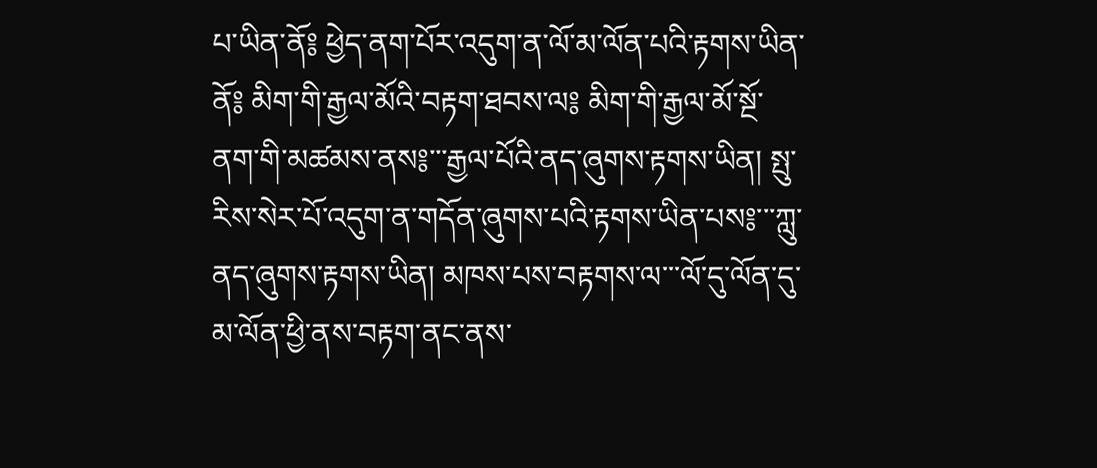པ་ཡིན་ནོ༔ ཕྱེད་ནག་པོར་འདུག་ན་ལོ་མ་ལོན་པའི་རྟགས་ཡིན་ནོ༔ མིག་གི་རྒྱལ་མོའི་བརྟག་ཐབས་ལ༔ མིག་གི་རྒྱལ་མོ་སྔོ་ནག་གི་མཚམས་ནས༔་་་རྒྱལ་པོའི་ནད་ཞུགས་རྟགས་ཡིན། སྤུ་རིས་སེར་པོ་འདུག་ན་གདོན་ཞུགས་པའི་རྟགས་ཡིན་པས༔་་་ཀླུ་ནད་ཞུགས་རྟགས་ཡིན། མཁས་པས་བརྟགས་ལ་་་ལོ་དུ་ལོན་དུ་མ་ལོན་ཕྱི་ནས་བརྟག་ནང་ནས་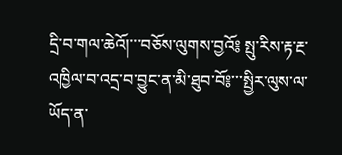དྲི་བ་གལ་ཆེའོ།་་་བཅོས་ལུགས་བྱའོ༔ སྤུ་རིས་རྟ་རྔ་འཁྱིལ་བ་འདྲ་བ་བྱུང་ན་མི་ཐུབ་བོ༔་་་སྤྱིར་ལུས་ལ་ཡོད་ན་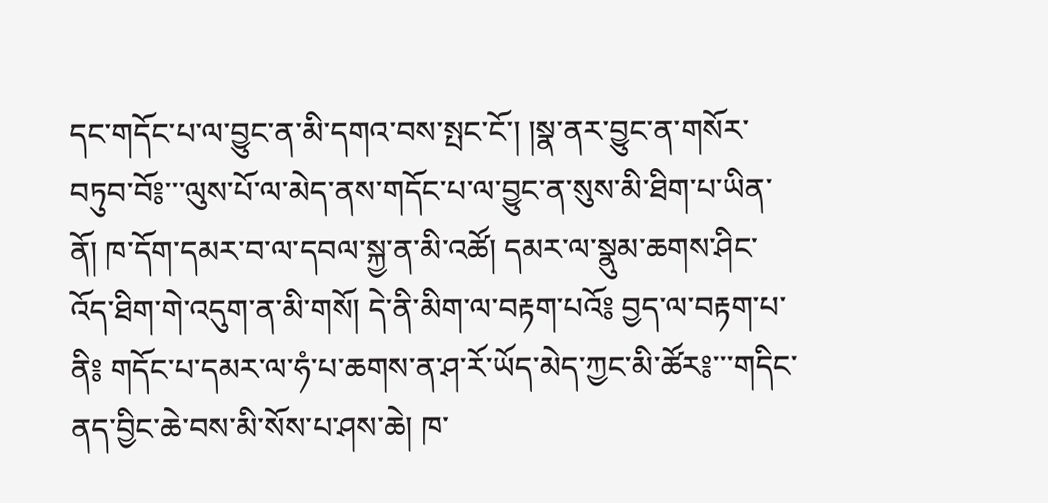དང་གདོང་པ་ལ་བྱུང་ན་མི་དགའ་བས་སྤང་ངོ་། །སྣ་ནར་བྱུང་ན་གསོར་བཏུབ་བོ༔་་་ལུས་པོ་ལ་མེད་ནས་གདོང་པ་ལ་བྱུང་ན་སུས་མི་ཐིག་པ་ཡིན་ནོ། ཁ་དོག་དམར་བ་ལ་དབལ་སྐྱ་ན་མི་འཚོ། དམར་ལ་སྣུམ་ཆགས་ཤིང་འོད་ཐིག་གེ་འདུག་ན་མི་གསོ། དེ་ནི་མིག་ལ་བརྟག་པའོ༔ བྱད་ལ་བརྟག་པ་ནི༔ གདོང་པ་དམར་ལ་ཧཾ་པ་ཆགས་ན་ཤ་རོ་ཡོད་མེད་ཀྱང་མི་ཚོར༔་་་གདིང་ནད་བྱིང་ཆེ་བས་མི་སོས་པ་ཤས་ཆེ། ཁ་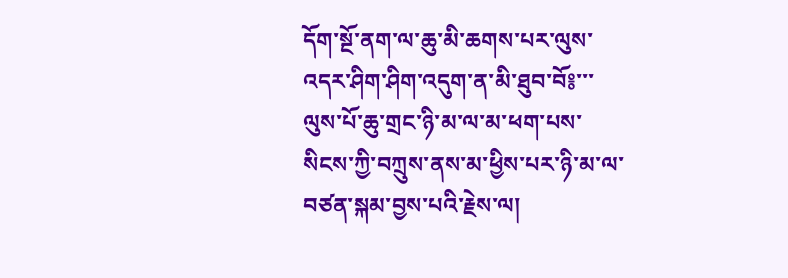དོག་སྔོ་ནག་ལ་ཆུ་མི་ཆགས་པར་ལུས་འདར་ཤིག་ཤིག་འདུག་ན་མི་ཐུབ་བོ༔་་་ལུས་པོ་ཆུ་གྲང་ཉི་མ་ལ་མ་ཕག་པས་སིངས་ཀྱི་བཀྲུས་ནས་མ་ཕྱིས་པར་ཉི་མ་ལ་བཙན་སྐམ་བྱས་པའི་རྗེས་ལ།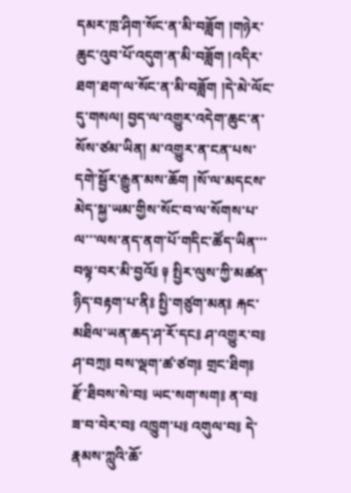དམར་ཁྲ་ཤིག་སོང་ན་མི་བཟློག །གཉེར་ཆུང་འུབ་པོ་འདུག་ན་མི་བཟློག །འདིར་ཐག་ཐག་ལ་སོང་ན་མི་བཟློག །དེ་མེ་ལོང་དུ་གསལ། བྱད་ལ་འགྱུར་འདེག་ཆུང་ན་སོས་ཙམ་ཡིན། མ་འགྱུར་ན་ངན་པས་དགེ་སྦྱོར་རྒྱུན་མས་ཆོག །སོ་ལ་མདངས་མེད་སྐྱ་ཡམ་གྱིས་སོང་བ་ལ་སོགས་པ་ལ་་་ལས་ནད་ནག་པོ་གདིང་ཚོད་ཡིན་་་བལྟ་བར་མི་བྱའོ༔ ༈ སྤྱིར་ལུས་ཀྱི་མཚན་ཉིད་བརྟག་པ་ནི༔ སྤྱི་གཙུག་མན༔ རྐང་མཐིལ་ཡན་ཆད་ཤ་རོ་དང༔ ཤ་འགྱུར་བ༔ ཤ་བཀྲ༔ བས་ལྡག་ཚ་ཙག༔ གྲང་ཐིག༔ རྫོ་ཐིབས་སེ་བ༔ ཡང་སག་སག༔ ན་བ༔ ཟ་བ་བེར་བ༔ འཁྱུག་པ༔ འགུལ་བ༔ དེ་རྣམས་ཀླུའི་ཆོ་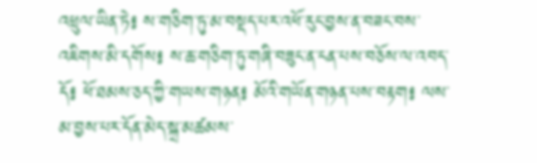འཕྲུལ་ཡིན་ཏེ༔ ས་གཅིག་ཏུ་མ་བསྡད་པར་འཕོ་རུང་བྱས་ན་བཟང་བས་འཇིགས་མི་དགོས༔ ས་ཆ་གཅིག་ཏུ་གཞི་བཟུང་ན་ངན་པས་བཅོས་ལ་འབད་དོ༔ ཕོ་ཐམས་ཅད་ཀྱི་གཡས་གཉན༔ མོའི་གཡོན་གཉན་པས་བརྟག༔ ལས་མ་བྱས་པར་དོན་མེད་སྐྲ་མཚམས་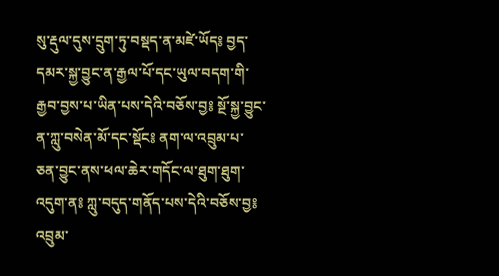སུ་རྡུལ་དུས་དྲུག་ཏུ་བསྡད་ན་མཛེ་ཡོད༔ བྱད་དམར་སྐྱ་བྱུང་ན་རྒྱལ་པོ་དང་ཡུལ་བདག་གི་རྒྱབ་བྱས་པ་ཡིན་པས་དེའི་བཅོས་བྱ༔ སྔོ་སྐྱ་བྱུང་ན་ཀླུ་བསེན་མོ་དང་སྡོང༔ ནག་ལ་འབྲུམ་པ་ཅན་བྱུང་ནས་ཕལ་ཆེར་གདོང་ལ་ཐུག་ཐུག་འདུག་ན༔ ཀླུ་བདུད་གནོད་པས་དེའི་བཅོས་བྱ༔ འབྲུམ་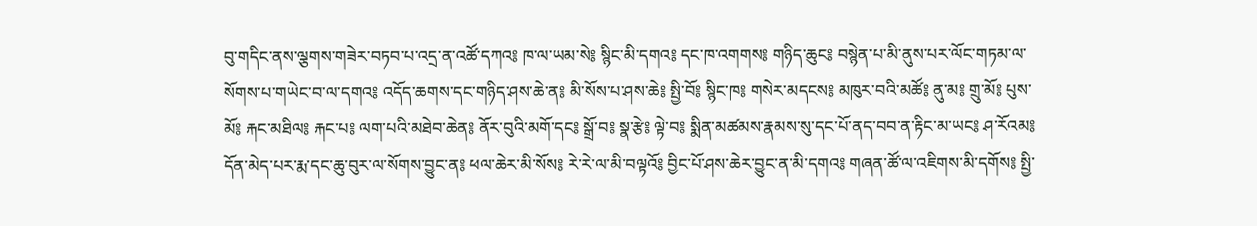བུ་གདིང་ནས་ལྕགས་གཟེར་བཏབ་པ་འདྲ་ན་འཚོ་དཀའ༔ ཁ་ལ་ཡམ་སེ༔ སྙིང་མི་དགའ༔ དང་ཁ་འགགས༔ གཉིད་ཆུང༔ བསྙེན་པ་མི་ནུས་པར་ལོང་གཏམ་ལ་སོགས་པ་གཡེང་བ་ལ་དགའ༔ འདོད་ཆགས་དང་གཉིད་ཤས་ཆེ་ན༔ མི་སོས་པ་ཤས་ཆེ༔ སྤྱི་བོ༔ སྙིང་ཁ༔ གསེར་མདངས༔ མཁུར་བའི་མཚོ༔ ནུ་མ༔ གྲུ་མོ༔ པུས་མོ༔ རྐང་མཐིལ༔ རྐང་པ༔ ལག་པའི་མཐེབ་ཆེན༔ ནོར་བུའི་མགོ་དང༔ སྒྲོ་བ༔ སྣ་རྩེ༔ ལྟེ་བ༔ སྨིན་མཚམས་རྣམས་སུ་དང་པོ་ནད་བབ་ན་རྟིང་མ་ཡང༔ ཤ་རོའམ༔ དོན་མེད་པར་རྨ་དང་ཆུ་བུར་ལ་སོགས་བྱུང་ན༔ ཕལ་ཆེར་མི་སོས༔ རེ་རེ་ལ་མི་བལྟའོ༔ བྱིང་པོ་ཤས་ཆེར་བྱུང་ན་མི་དགའ༔ གཞན་ཚོ་ལ་འཇིགས་མི་དགོས༔ སྤྱི་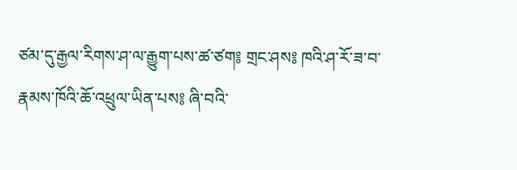ཙམ་དུ་རྒྱལ་རིགས་ཤ་ལ་རྒྱུག་པས་ཚ་ཙག༔ གྲང་ཤས༔ ཁའི་ཤ་རོ་ཟ་བ་རྣམས་ཁོའི་ཆོ་འཕྲུལ་ཡིན་པས༔ ཞི་བའི་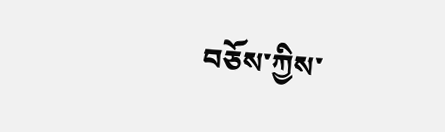བཅོས་ཀྱིས་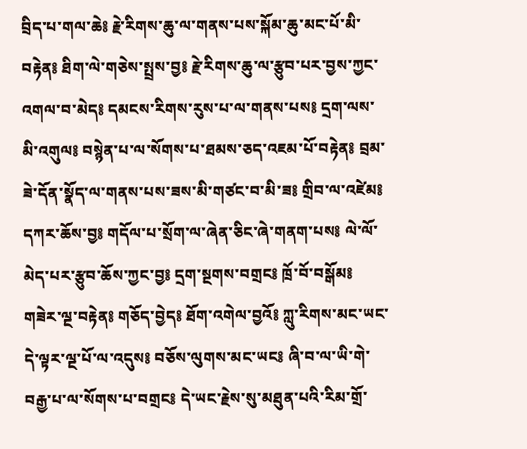བྲིད་པ་གལ་ཆེ༔ རྗེ་རིགས་ཆུ་ལ་གནས་པས་སྐོམ་ཆུ་མང་པོ་མི་བརྟེན༔ ཐིག་ལེ་གཅེས་སྤྲས་བྱ༔ རྗེ་རིགས་ཆུ་ལ་རྩུབ་པར་བྱས་ཀྱང་འགལ་བ་མེད༔ དམངས་རིགས་རུས་པ་ལ་གནས་པས༔ དྲག་ལས་མི་འགུལ༔ བསྙེན་པ་ལ་སོགས་པ་ཐམས་ཅད་འཇམ་པོ་བརྟེན༔ བྲམ་ཟེ་དོན་སྣོད་ལ་གནས་པས་ཟས་མི་གཙང་བ་མི་ཟ༔ གྲིབ་ལ་འཛེམ༔ དཀར་ཆོས་བྱ༔ གདོལ་པ་སྲོག་ལ་ཞེན་ཅིང་ཞེ་གནག་པས༔ ལེ་ལོ་མེད་པར་རྩུབ་ཆོས་ཀྱང་བྱ༔ དྲག་སྔགས་བགྲང༔ ཁྲོ་བོ་བསྒོམ༔ གཟེར་ལྔ་བརྟེན༔ གཅོད་བྱེད༔ ཐོག་འགེལ་བྱའོ༔ ཀླུ་རིགས་མང་ཡང་དེ་ལྟར་ལྔ་པོ་ལ་འདུས༔ བཅོས་ལུགས་མང་ཡང༔ ཞི་བ་ལ་ཡི་གེ་བརྒྱ་པ་ལ་སོགས་པ་བགྲང༔ དེ་ཡང་རྗེས་སུ་མཐུན་པའི་རིམ་གྲོ་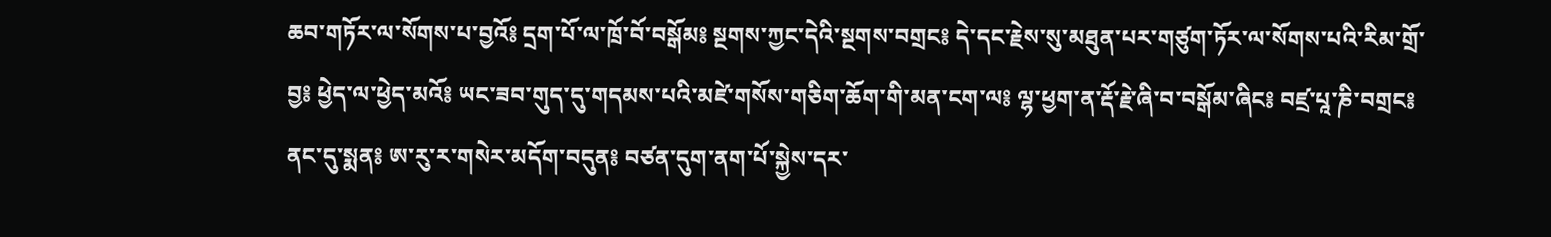ཆབ་གཏོར་ལ་སོགས་པ་བྱའོ༔ དྲག་པོ་ལ་ཁྲོ་བོ་བསྒོམ༔ སྔགས་ཀྱང་དེའི་སྔགས་བགྲང༔ དེ་དང་རྗེས་སུ་མཐུན་པར་གཙུག་ཏོར་ལ་སོགས་པའི་རིམ་གྲོ་བྱ༔ ཕྱེད་ལ་ཕྱེད་མའོ༔ ཡང་ཟབ་གུད་དུ་གདམས་པའི་མཛེ་གསོས་གཅིག་ཆོག་གི་མན་ངག་ལ༔ ལྷ་ཕྱག་ན་རྡོ་རྗེ་ཞི་བ་བསྒོམ་ཞིང༔ བཛྲ་པཱ་ཎི་བགྲང༔ ནང་དུ་སྨན༔ ཨ་རུ་ར་གསེར་མདོག་བདུན༔ བཙན་དུག་ནག་པོ་སྐྱེས་དར་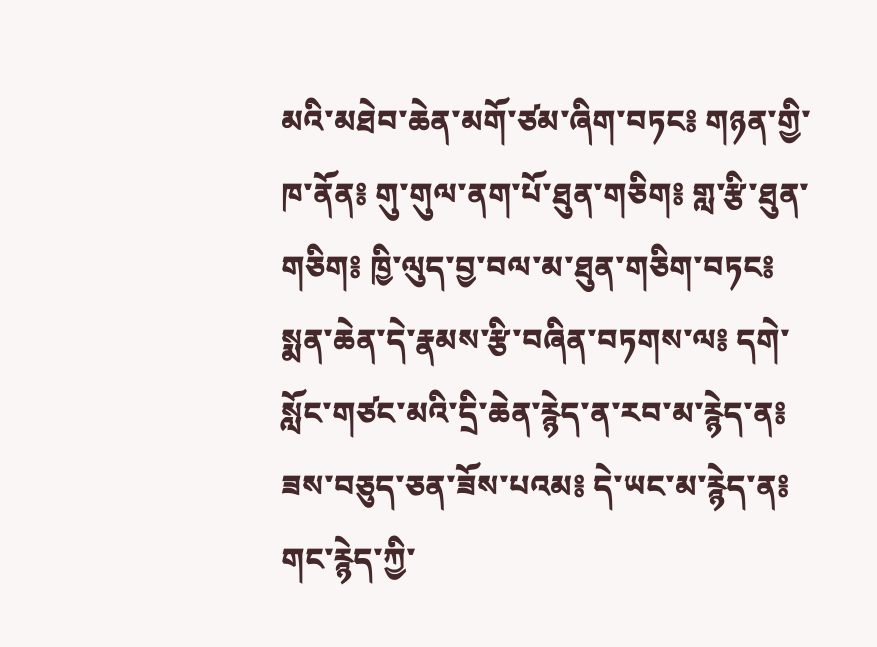མའི་མཐེབ་ཆེན་མགོ་ཙམ་ཞིག་བཏང༔ གཉན་གྱི་ཁ་ནོན༔ གུ་གུལ་ནག་པོ་ཐུན་གཅིག༔ གླ་རྩི་ཐུན་གཅིག༔ ཁྱི་ལུད་བྱ་བལ་མ་ཐུན་གཅིག་བཏང༔ སྨན་ཆེན་དེ་རྣམས་རྩི་བཞིན་བཏགས་ལ༔ དགེ་སློང་གཙང་མའི་དྲི་ཆེན་རྙེད་ན་རབ་མ་རྙེད་ན༔ ཟས་བཅུད་ཅན་ཟོས་པའམ༔ དེ་ཡང་མ་རྙེད་ན༔ གང་རྙེད་ཀྱི་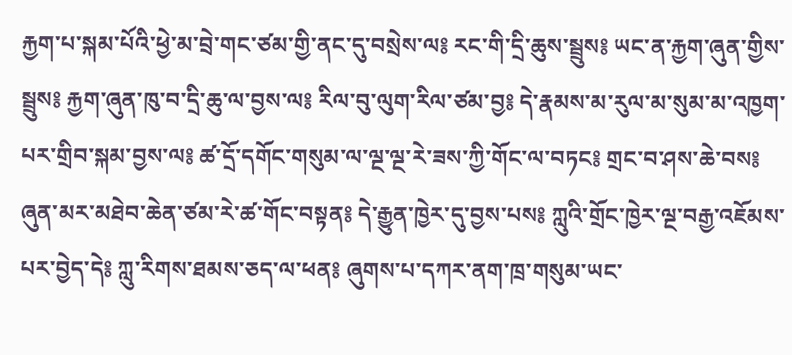རྐྱག་པ་སྐམ་པོའི་ཕྱེ་མ་བྲེ་གང་ཙམ་གྱི་ནང་དུ་བསྲེས་ལ༔ རང་གི་དྲི་ཆུས་སྦྲུས༔ ཡང་ན་རྐྱག་ཞུན་གྱིས་སྦྲུས༔ རྐྱག་ཞུན་ཁུ་བ་དྲི་ཆུ་ལ་བྱས་ལ༔ རིལ་བུ་ལུག་རིལ་ཙམ་བྱ༔ དེ་རྣམས་མ་རུལ་མ་སུམ་མ་འཁྱག་པར་གྲིབ་སྐམ་བྱས་ལ༔ ཚ་དྲོ་དགོང་གསུམ་ལ་ལྔ་ལྔ་རེ་ཟས་ཀྱི་གོང་ལ་བཏང༔ གྲང་བ་ཤས་ཆེ་བས༔ ཞུན་མར་མཐེབ་ཆེན་ཙམ་རེ་ཚ་གོང་བསྟན༔ དེ་རྒྱུན་ཁྱེར་དུ་བྱས་པས༔ ཀླུའི་གྲོང་ཁྱེར་ལྔ་བརྒྱ་འཇོམས་པར་བྱེད་དེ༔ ཀླུ་རིགས་ཐམས་ཅད་ལ་ཕན༔ ཞུགས་པ་དཀར་ནག་ཁྲ་གསུམ་ཡང་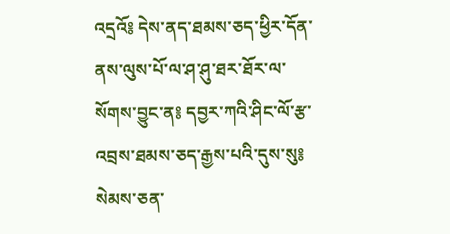འདྲའོ༔ དེས་ནད་ཐམས་ཅད་ཕྱིར་དོན་ནས་ལུས་པོ་ལ་ཤ་ཤུ་ཐར་ཐོར་ལ་སོགས་བྱུང་ན༔ དབྱར་ཀའི་ཤིང་ལོ་རྩ་འབྲས་ཐམས་ཅད་རྒྱས་པའི་དུས་སུ༔ སེམས་ཅན་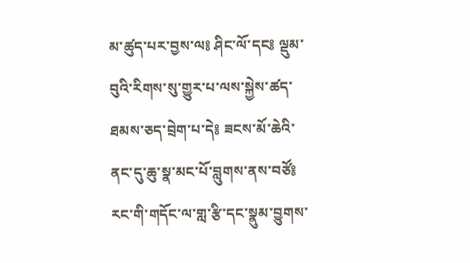མ་ཚུད་པར་བྱས་ལ༔ ཤིང་ལོ་དང༔ ལྡུམ་བུའི་རིགས་སུ་གྱུར་པ་ལས་སྐྱེས་ཚད་ཐམས་ཅད་བྲེག་པ་དེ༔ ཟངས་མོ་ཆེའི་ནང་དུ་ཆུ་སྣ་མང་པོ་བླུགས་ནས་བཙོ༔ རང་གི་གདོང་ལ་གླ་རྩི་དང་སྣུམ་བྱུགས་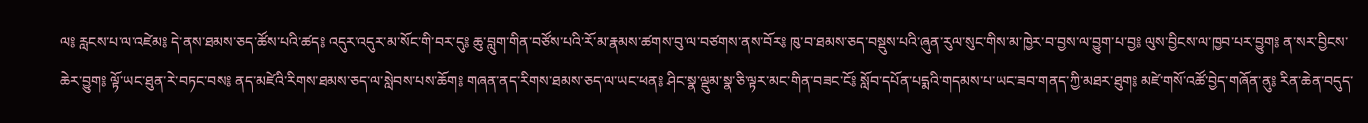ལ༔ རླངས་པ་ལ་འཛེམ༔ དེ་ནས་ཐམས་ཅད་ཚོས་པའི་ཚད༔ འདུར་འདུར་མ་སོང་གི་བར་དུ༔ ཆུ་བླུག་གིན་བཙོས་པའི་རོ་མ་རྣམས་ཚགས་བུ་ལ་བཙགས་ནས་བོར༔ ཁུ་བ་ཐམས་ཅད་བསྡུས་པའི་ཞུན་རུལ་སུང་གིས་མ་ཁྱེར་བ་བྱས་ལ་བྱུག་པ་བྱ༔ ལུས་བྱིངས་ལ་ཁྱབ་པར་བྱུག༔ ན་སར་བྱིངས་ཆེར་བྱུག༔ ལྟོ་ཡང་ཐུན་རེ་བཏང་བས༔ ནད་མཛེའི་རིགས་ཐམས་ཅད་ལ་སླེབས་པས་ཆོག༔ གཞན་ནད་རིགས་ཐམས་ཅད་ལ་ཡང་ཕན༔ ཤིང་སྣ་ལྡུམ་སྣ་ཅི་ལྟར་མང་གིན་བཟང་ངོ༔ སློབ་དཔོན་པདྨའི་གདམས་པ་ཡང་ཟབ་གནད་ཀྱི་མཐར་ཐུག༔ མཛེ་གསོ་འཚོ་བྱེད་གཞོན་ནུ༔ རིན་ཆེན་བདུད་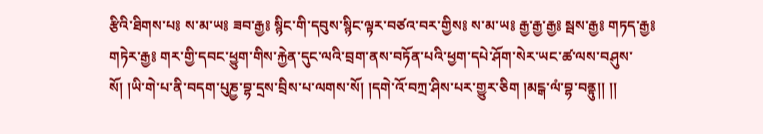རྩིའི་ཐིགས་པ༔ ས་མ་ཡ༔ ཟབ་རྒྱ༔ སྙིང་གི་དབུས་སྙིང་ལྟར་བཙའ་བར་གྱིས༔ ས་མ་ཡ༔ རྒྱ་རྒྱ་རྒྱ༔ སྦས་རྒྱ༔ གཏད་རྒྱ༔ གཏེར་རྒྱ༔ གར་གྱི་དབང་ཕྱུག་གིས་རྐྱེན་དུང་ལའི་བྲག་ནས་བཏོན་པའི་ཕྱག་དཔེ་ཤོག་སེར་ཡང་ཚ་ལས་བཤུས་སོ། །ཡི་གེ་པ་ནི་བདག་པུཎྱ་བྷ་དྲས་བྲིས་པ་ལགས་སོ། །དགེ་འོ་བཀྲ་ཤིས་པར་གྱུར་ཅིག །མངྒ་ལཾ་བྷ་བནྟུ།། །།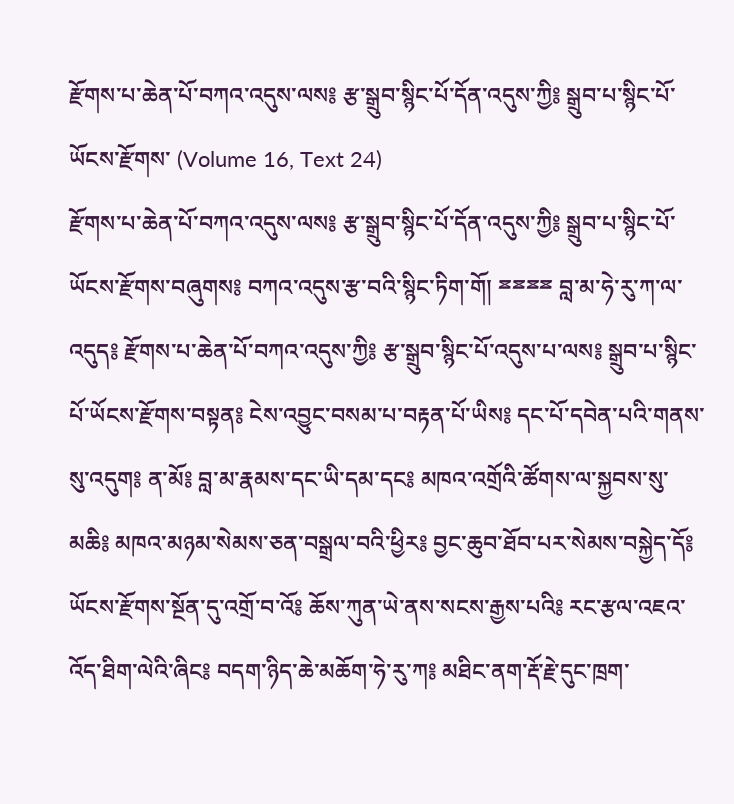རྫོགས་པ་ཆེན་པོ་བཀའ་འདུས་ལས༔ རྩ་སྒྲུབ་སྙིང་པོ་དོན་འདུས་ཀྱི༔ སྒྲུབ་པ་སྙིང་པོ་ཡོངས་རྫོགས་ (Volume 16, Text 24)
རྫོགས་པ་ཆེན་པོ་བཀའ་འདུས་ལས༔ རྩ་སྒྲུབ་སྙིང་པོ་དོན་འདུས་ཀྱི༔ སྒྲུབ་པ་སྙིང་པོ་ཡོངས་རྫོགས་བཞུགས༔ བཀའ་འདུས་རྩ་བའི་སྙིང་ཏིག་གོ། ྈྈྈྈ བླ་མ་ཧེ་རུ་ཀ་ལ་འདུད༔ རྫོགས་པ་ཆེན་པོ་བཀའ་འདུས་ཀྱི༔ རྩ་སྒྲུབ་སྙིང་པོ་འདུས་པ་ལས༔ སྒྲུབ་པ་སྙིང་པོ་ཡོངས་རྫོགས་བསྟན༔ ངེས་འབྱུང་བསམ་པ་བརྟན་པོ་ཡིས༔ དང་པོ་དབེན་པའི་གནས་སུ་འདུག༔ ན་མོ༔ བླ་མ་རྣམས་དང་ཡི་དམ་དང༔ མཁའ་འགྲོའི་ཚོགས་ལ་སྐྱབས་སུ་མཆི༔ མཁའ་མཉམ་སེམས་ཅན་བསྒྲལ་བའི་ཕྱིར༔ བྱང་ཆུབ་ཐོབ་པར་སེམས་བསྐྱེད་དོ༔ ཡོངས་རྫོགས་སྔོན་དུ་འགྲོ་བ་འོ༔ ཆོས་ཀུན་ཡེ་ནས་སངས་རྒྱས་པའི༔ རང་རྩལ་འཇའ་འོད་ཐིག་ལེའི་ཞིང༔ བདག་ཉིད་ཆེ་མཆོག་ཧེ་རུ་ཀ༔ མཐིང་ནག་རྡོ་རྗེ་དུང་ཁྲག་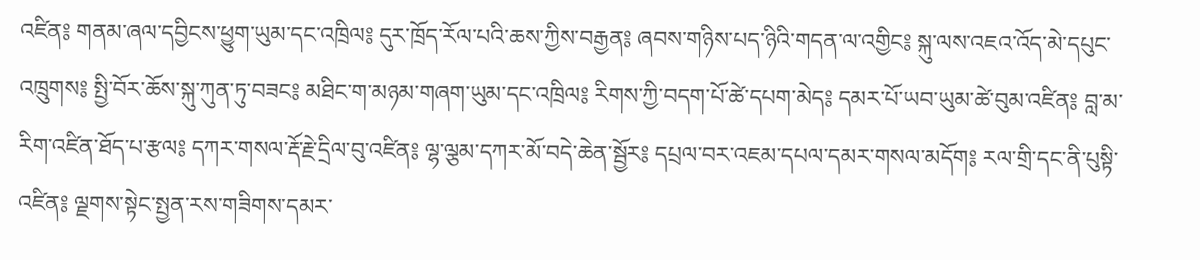འཛིན༔ གནམ་ཞལ་དབྱིངས་ཕྱུག་ཡུམ་དང་འཁྲིལ༔ དུར་ཁྲོད་རོལ་པའི་ཆས་ཀྱིས་བརྒྱན༔ ཞབས་གཉིས་པད་ཉིའི་གདན་ལ་འགྱིང༔ སྐུ་ལས་འཇའ་འོད་མེ་དཔུང་འཁྲུགས༔ སྤྱི་བོར་ཆོས་སྐུ་ཀུན་ཏུ་བཟང༔ མཐིང་ག་མཉམ་གཞག་ཡུམ་དང་འཁྲིལ༔ རིགས་ཀྱི་བདག་པོ་ཚེ་དཔག་མེད༔ དམར་པོ་ཡབ་ཡུམ་ཚེ་བུམ་འཛིན༔ བླ་མ་རིག་འཛིན་ཐོད་པ་རྩལ༔ དཀར་གསལ་རྡོ་རྗེ་དྲིལ་བུ་འཛིན༔ ལྷ་ལྕམ་དཀར་མོ་བདེ་ཆེན་སྦྱོར༔ དཔྲལ་བར་འཇམ་དཔལ་དམར་གསལ་མདོག༔ རལ་གྲི་དང་ནི་པུསྟི་འཛིན༔ ལྗགས་སྟེང་སྤྱན་རས་གཟིགས་དམར་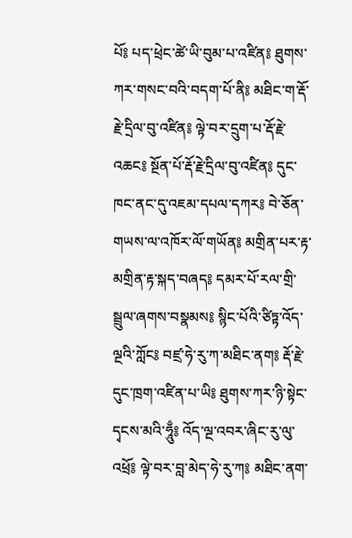པོ༔ པད་ཕྲེང་ཚེ་ཡི་བུམ་པ་འཛིན༔ ཐུགས་ཀར་གསང་བའི་བདག་པོ་ནི༔ མཐིང་ག་རྡོ་རྗེ་དྲིལ་བུ་འཛིན༔ ལྟེ་བར་དྲུག་པ་རྡོ་རྗེ་འཆང༔ སྔོན་པོ་རྡོ་རྗེ་དྲིལ་བུ་འཛིན༔ དུང་ཁང་ནང་དུ་འཇམ་དཔལ་དཀར༔ བེ་ཅོན་གཡས་ལ་འཁོར་ལོ་གཡོན༔ མགྲིན་པར་རྟ་མགྲིན་རྟ་སྐད་བཞད༔ དམར་པོ་རལ་གྲི་སྦྲུལ་ཞགས་བསྣམས༔ སྙིང་པོའི་ཙིཏྟ་འོད་ལྔའི་ཀློང༔ བཛྲ་ཧེ་རུ་ཀ་མཐིང་ནག༔ རྡོ་རྗེ་དུང་ཁྲག་འཛིན་པ་ཡི༔ ཐུགས་ཀར་ཉི་སྟེང་དྭངས་མའི་ཧཱུྃ༔ འོད་ལྔ་འབར་ཞིང་རུ་ལུ་འཕྲོ༔ ལྟེ་བར་བླ་མེད་ཧེ་རུ་ཀ༔ མཐིང་ནག་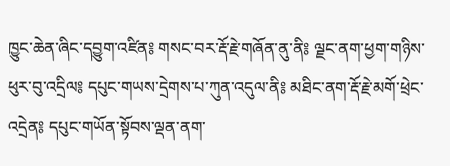ཁྱུང་ཆེན་ཞིང་དབྱུག་འཛིན༔ གསང་བར་རྡོ་རྗེ་གཞོན་ནུ་ནི༔ ལྗང་ནག་ཕྱག་གཉིས་ཕུར་བུ་འདྲིལ༔ དཔུང་གཡས་དྲེགས་པ་ཀུན་འདུལ་ནི༔ མཐིང་ནག་རྡོ་རྗེ་མགོ་ཕྲེང་འདྲེན༔ དཔུང་གཡོན་སྟོབས་ལྡན་ནག་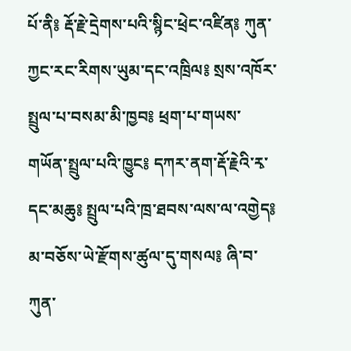པོ་ནི༔ རྡོ་རྗེ་དྲེགས་པའི་སྙིང་ཕྲེང་འཛིན༔ ཀུན་ཀྱང་རང་རིགས་ཡུམ་དང་འཁྲིལ༔ སྲས་འཁོར་སྤྲུལ་པ་བསམ་མི་ཁྱབ༔ ཕྲག་པ་གཡས་གཡོན་སྤྲུལ་པའི་ཁྱུང༔ དཀར་ནག་རྡོ་རྗེའི་རྭ་དང་མཆུ༔ སྤྲུལ་པའི་ཁྲ་ཐབས་ལས་ལ་འགྱེད༔ མ་བཅོས་ཡེ་རྫོགས་ཚུལ་དུ་གསལ༔ ཞི་བ་ཀུན་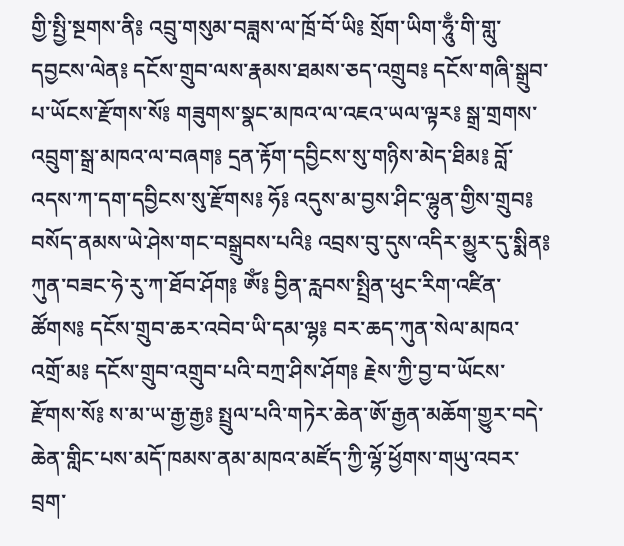གྱི་སྤྱི་སྔགས་ནི༔ འབྲུ་གསུམ་བཟླས་ལ་ཁྲོ་བོ་ཡི༔ སྲོག་ཡིག་ཧཱུྃ་གི་གླུ་དབྱངས་ལེན༔ དངོས་གྲུབ་ལས་རྣམས་ཐམས་ཅད་འགྲུབ༔ དངོས་གཞི་སྒྲུབ་པ་ཡོངས་རྫོགས་སོ༔ གཟུགས་སྣང་མཁའ་ལ་འཇའ་ཡལ་ལྟར༔ སྒྲ་གྲགས་འབྲུག་སྒྲ་མཁའ་ལ་བཞག༔ དྲན་རྟོག་དབྱིངས་སུ་གཉིས་མེད་ཐིམ༔ བློ་འདས་ཀ་དག་དབྱིངས་སུ་རྫོགས༔ ཧོ༔ འདུས་མ་བྱས་ཤིང་ལྷུན་གྱིས་གྲུབ༔ བསོད་ནམས་ཡེ་ཤེས་གང་བསྒྲུབས་པའི༔ འབྲས་བུ་དུས་འདིར་མྱུར་དུ་སྨིན༔ ཀུན་བཟང་ཧེ་རུ་ཀ་ཐོབ་ཤོག༔ ཨོཾ༔ བྱིན་རླབས་སྤྲིན་ཕུང་རིག་འཛིན་ཚོགས༔ དངོས་གྲུབ་ཆར་འབེབ་ཡི་དམ་ལྷ༔ བར་ཆད་ཀུན་སེལ་མཁའ་འགྲོ་མ༔ དངོས་གྲུབ་འགྲུབ་པའི་བཀྲ་ཤིས་ཤོག༔ རྗེས་ཀྱི་བྱ་བ་ཡོངས་རྫོགས་སོ༔ ས་མ་ཡ་རྒྱ་རྒྱ༔ སྤྲུལ་པའི་གཏེར་ཆེན་ཨོ་རྒྱན་མཆོག་གྱུར་བདེ་ཆེན་གླིང་པས་མདོ་ཁམས་ནམ་མཁའ་མཛོད་ཀྱི་ལྷོ་ཕྱོགས་གཡུ་འབར་བྲག་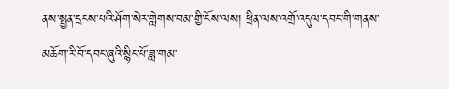ནས་སྤྱན་དྲངས་པའི་ཤོག་སེར་གླེགས་བམ་གྱི་ངོས་ལས། ཕྲིན་ལས་འགྲོ་འདུལ་དབང་གི་གནས་མཆོག་རི་བོ་དབང་ཞུའི་སྙིང་པོ་ཟླ་གམ་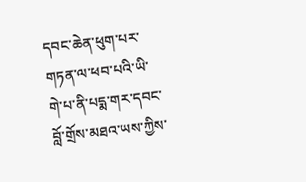དབང་ཆེན་ཕུག་པར་གཏན་ལ་ཕབ་པའི་ཡི་གེ་པ་ནི་པདྨ་གར་དབང་བློ་གྲོས་མཐའ་ཡས་ཀྱིས་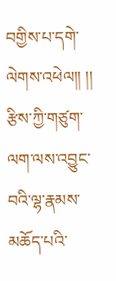བགྱིས་པ་དགེ་ལེགས་འཕེལ།། །།
རྩིས་ཀྱི་གཙུག་ལག་ལས་འབྱུང་བའི་ལྷ་རྣམས་མཆོད་པའི་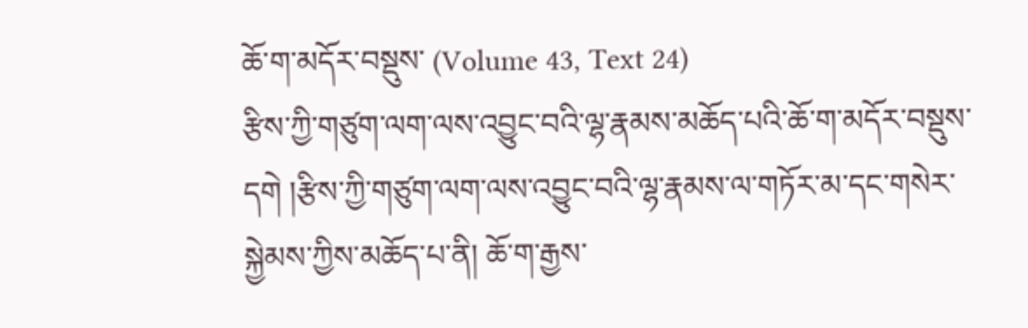ཆོ་ག་མདོར་བསྡུས་ (Volume 43, Text 24)
རྩིས་ཀྱི་གཙུག་ལག་ལས་འབྱུང་བའི་ལྷ་རྣམས་མཆོད་པའི་ཆོ་ག་མདོར་བསྡུས་དགེ །རྩིས་ཀྱི་གཙུག་ལག་ལས་འབྱུང་བའི་ལྷ་རྣམས་ལ་གཏོར་མ་དང་གསེར་སྐྱེམས་ཀྱིས་མཆོད་པ་ནི། ཆོ་ག་རྒྱས་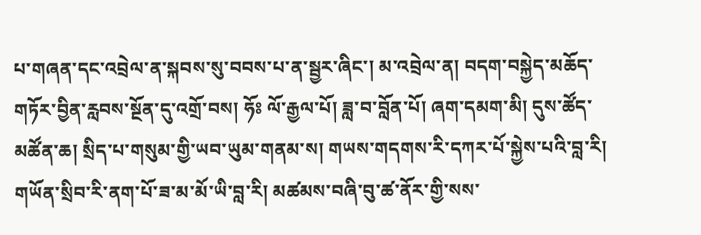པ་གཞན་དང་འབྲེལ་ན་སྐབས་སུ་བབས་པ་ན་སྦྱར་ཞིང་། མ་འབྲེལ་ན། བདག་བསྐྱེད་མཆོད་གཏོར་བྱིན་རླབས་སྔོན་དུ་འགྲོ་བས། ཧོཿ ལོ་རྒྱལ་པོ། ཟླ་བ་བློན་པོ། ཞག་དམག་མི། དུས་ཚོད་མཚོན་ཆ། སྲིད་པ་གསུམ་གྱི་ཡབ་ཡུམ་གནམ་ས། གཡས་གདགས་རི་དཀར་པོ་སྐྱེས་པའི་བླ་རི། གཡོན་སྲིབ་རི་ནག་པོ་ཟ་མ་མོ་ཡི་བླ་རི། མཚམས་བཞི་བུ་ཚ་ནོར་གྱི་སས་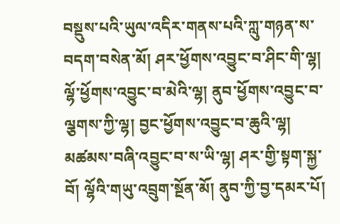བསྡུས་པའི་ཡུལ་འདིར་གནས་པའི་ཀླུ་གཉན་ས་བདག་བསེན་མོ། ཤར་ཕྱོགས་འབྱུང་བ་ཤིང་གི་ལྷ། ལྷོ་ཕྱོགས་འབྱུང་བ་མེའི་ལྷ། ནུབ་ཕྱོགས་འབྱུང་བ་ལྕགས་ཀྱི་ལྷ། བྱང་ཕྱོགས་འབྱུང་བ་ཆུའི་ལྷ། མཚམས་བཞི་འབྱུང་བ་ས་ཡི་ལྷ། ཤར་གྱི་སྟག་སྐྱ་བོ། ལྷོའི་གཡུ་འབྲུག་སྔོན་མོ། ནུབ་ཀྱི་བྱ་དམར་པོ།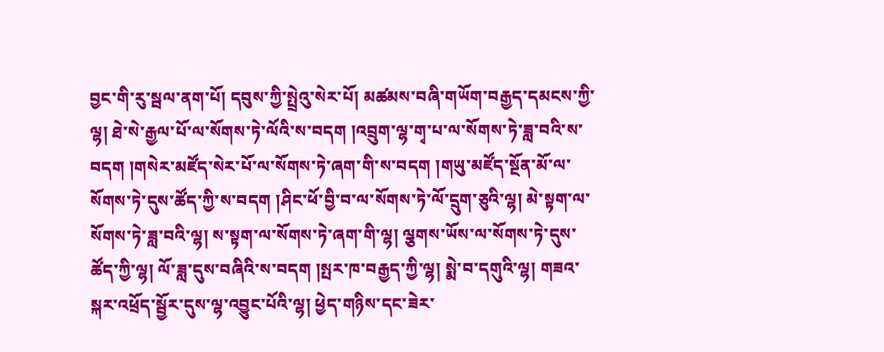བྱང་གི་རུ་སྦལ་ནག་པོ། དབུས་ཀྱི་སྤྲེའུ་སེར་པོ། མཚམས་བཞི་གཡོག་བརྒྱད་དམངས་ཀྱི་ལྷ། ཐེ་སེ་རྒྱལ་པོ་ལ་སོགས་ཏེ་ལོའི་ས་བདག །འབྲུག་ལྷ་གྭ་པ་ལ་སོགས་ཏེ་ཟླ་བའི་ས་བདག །གསེར་མཛོད་སེར་པོ་ལ་སོགས་ཏེ་ཞག་གི་ས་བདག །གཡུ་མཛོད་སྔོན་མོ་ལ་སོགས་ཏེ་དུས་ཚོད་ཀྱི་ས་བདག །ཤིང་ཕོ་བྱི་བ་ལ་སོགས་ཏེ་ལོ་དྲུག་ཅུའི་ལྷ། མེ་སྟག་ལ་སོགས་ཏེ་ཟླ་བའི་ལྷ། ས་སྟག་ལ་སོགས་ཏེ་ཞག་གི་ལྷ། ལྕགས་ཡོས་ལ་སོགས་ཏེ་དུས་ཚོད་ཀྱི་ལྷ། ལོ་ཟླ་དུས་བཞིའི་ས་བདག །སྤར་ཁ་བརྒྱད་ཀྱི་ལྷ། སྨེ་བ་དགུའི་ལྷ། གཟའ་སྐར་འཕྲོད་སྦྱོར་དུས་ལྷ་འབྱུང་པོའི་ལྷ། ཕྱེད་གཉིས་དང་ཟེར་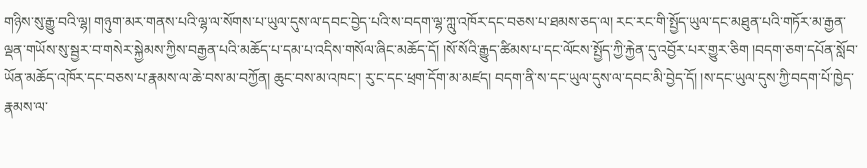གཉིས་སུ་རྒྱུ་བའི་ལྷ། གཉུག་མར་གནས་པའི་ལྷ་ལ་སོགས་པ་ཡུལ་དུས་ལ་དབང་བྱེད་པའི་ས་བདག་ལྷ་ཀླུ་འཁོར་དང་བཅས་པ་ཐམས་ཅད་ལ། རང་རང་གི་སྤྱོད་ཡུལ་དང་མཐུན་པའི་གཏོར་མ་རྒྱན་ལྡན་གཡོས་སུ་སྦྱར་བ་གསེར་སྐྱེམས་ཀྱིས་བརྒྱན་པའི་མཆོད་པ་དམ་པ་འདིས་གསོལ་ཞིང་མཆོད་དོ། །སོ་སོའི་རྒྱུད་ཚིམས་པ་དང་ལོངས་སྤྱོད་ཀྱི་རྐྱེན་དུ་འབྱོར་པར་གྱུར་ཅིག །བདག་ཅག་དཔོན་སློབ་ཡོན་མཆོད་འཁོར་དང་བཅས་པ་རྣམས་ལ་ཆེ་བས་མ་བཀྱོན། ཆུང་བས་མ་འཁང་། རུ་ང་དང་ཕྲག་དོག་མ་མཛད། བདག་ནི་ས་དང་ཡུལ་དུས་ལ་དབང་མི་བྱེད་དོ། །ས་དང་ཡུལ་དུས་ཀྱི་བདག་པོ་ཁྱེད་རྣམས་ལ་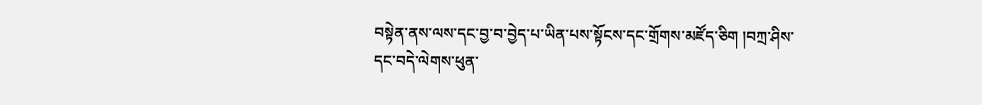བསྟེན་ནས་ལས་དང་བྱ་བ་བྱེད་པ་ཡིན་པས་སྟོངས་དང་གྲོགས་མཛོད་ཅིག །བཀྲ་ཤིས་དང་བདེ་ལེགས་ཕུན་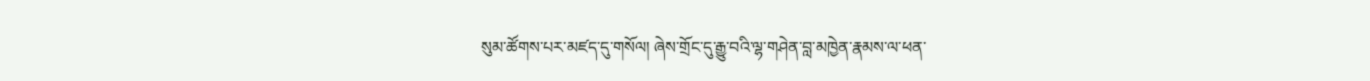སུམ་ཚོགས་པར་མཛད་དུ་གསོལ། ཞེས་གྲོང་དུ་རྒྱུ་བའི་ལྷ་གཤེན་བླ་མཁྱེན་རྣམས་ལ་ཕན་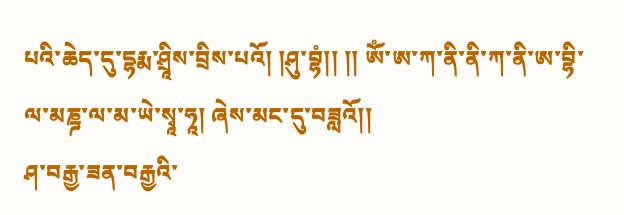པའི་ཆེད་དུ་དྷརྨ་ཤྲཱིས་བྲིས་པའོ། །ཤུ་བྷཾ།། །། ཨོཾ་ཨ་ཀ་ནི་ནི་ཀ་ནི་ཨ་བྷི་ལ་མཎྜ་ལ་མ་ཡེ་སྭཱ་ཧཱ། ཞེས་མང་དུ་བཟླའོ།།
ཤ་བརྒྱ་ཟན་བརྒྱའི་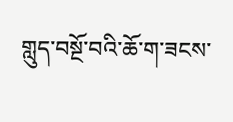གླུད་བསྔོ་བའི་ཆོ་ག་ཟངས་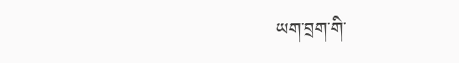ཡག་བྲག་གི་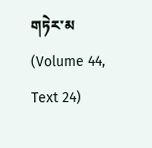གཏེར་མ (Volume 44, Text 24)